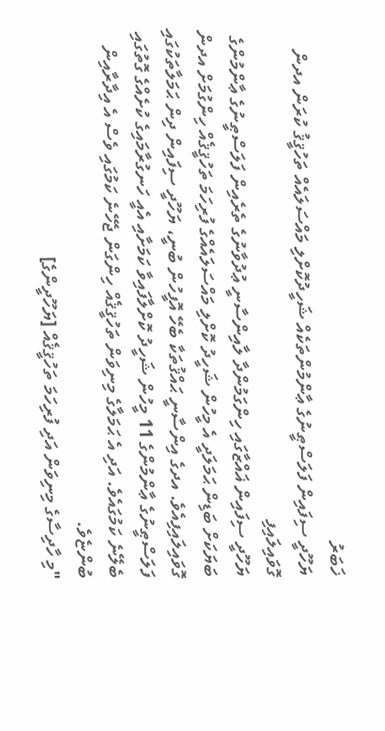ޚަބަރު
ޔަހޫދީ ސިފައިން ފަލަސްޠީނުގެ ޢާންމުންތަކެއް ޝަހީދުކޮށްލި މައްސަލައެއް ތަހުޤީޤު ކުރަން އދން ގޮވައިލައިފި
ޔަހޫދީ ސިފައިން ޣައްޒާގައި ހިންގަމުންދާ ލާއިންސާނީ ޢުދުވާނުގެ ތެރެއިން ފަލަސްޠީނުގެ ޢާންމުންގެ ބަޔަކަށް ބަޑިން ޙަމަލަދީ އެ މީހުން ޝަހީދު ކޮށްލި މައްސަލައެއްގެ ފުރިހަމަ ތަހުޤީޤެއް ހިންގުމަށް އދން ގޮވައިލައިފިއެވެ. އދގެ އިންސާނީ ޙައްޤުތަކާ ބެހޭ އޮފީހުން ބުނީ، ޔަހޫދީ ސިފައިން ދިން ޙަމަލާތަކުގައި ފަލަސްޠީނުގެ ޢާންމުންގެ 11 މީހުން ޝަހީދު ކޮށްލާފައިވާ ކަމަށާއި އެއީ ހަނގުރާމައިގެ ކުށެއްގެ ގޮތުގައި ބެލޭނެ ކަމުގައެވެ. އަދި އެ ޙަމަލާގެ މިނިވަން ތަހުޤީޤެއް ހިންގަން ޖެހޭނެ ކަމުގައި ވެސް އެ އިދާރާއިން ބުންޏެވެ.
"މި ހާދިސާގެ މިނިވަން އަދި ފުރިހަމަ ތަހުޤީޤެއް [ޔަހޫދީންގެ]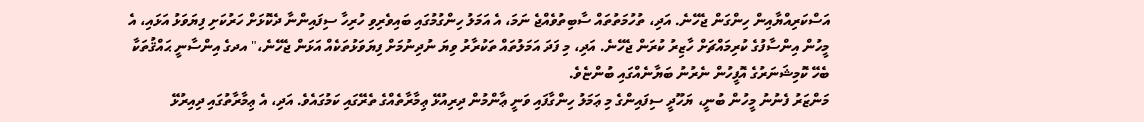އަސްކަރިއްޔާއިން ހިންގަން ޖެހޭނެ. އަދި، ތުހުމަތުތައް ސާބިތުވެއްޖެ ނަމަ، އެ އަމަލު ހިންގުމުގައި ބައިވެރިވި ހުރިހާ ސިފައިންނާ ދެކޮޅަށް ހަރުކަށި ފިޔަވަޅު އަޅައި، އެ މީހުން އިންސާފުގެ ކުރިމައްޗަށް ހާޒިރު ކުރަން ޖެހޭނެ. އަދި، މި ފަދަ އަމަލުތައް ތަކުރާރު ވިޔަ ނުދިނުމަށް ފިޔަވަޅުތަކެއް އަޅަން ޖެހޭނެ،" އދގެ އިންސާނީ ޙައްޤުތަކާ ބެހޭ ކޮމިޝަނަރުގެ އޮފީހުން ނެރުނު ބަޔާނެއްގައި ބުންޏެވެ.
މަންޒަރު ފެނުނު މީހުން ބުނީ، ޔަހޫދީ ސިފައިންގެ މި ޢަމަލު ހިންގާފައި ވަނީ ޢާންމުން ދިރިއުޅޭ ޢިމާރާތެއްގެ ތެރޭގައި ކަމުގައެވެ. އަދި، އެ ޢިމާރާތުގައި ދިއިރުޅޭ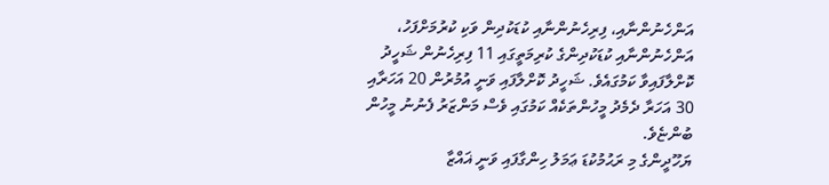އަންހެނުންނާއި، ފިރިހެނުންނާއި ކުޑަކުދިން ވަކި ކުރުމަށްފަހު، އަންހެނުންނާއި ކުޑަކުދިންގެ ކުރިމަތީގައި 11 ފިރިހެނުން ޝަހީދު ކޮށްލާފައިވާ ކަމުގައެވެ. ޝަހީދު ކޮށްލާފައި ވަނީ އުމުރުން 20 އަހަރާއި 30 އަހަރާ ދެމެދު މީހުންތަކެއް ކަމުގައި ވެސް މަންޒަރު ފެނުނު މީހުން ބުންޏެވެ.
ޔަހޫދީންގެ މި ރަޙުމުކުޑަ ޢަމަލު ހިންގާފައި ވަނީ ޣައްޒާ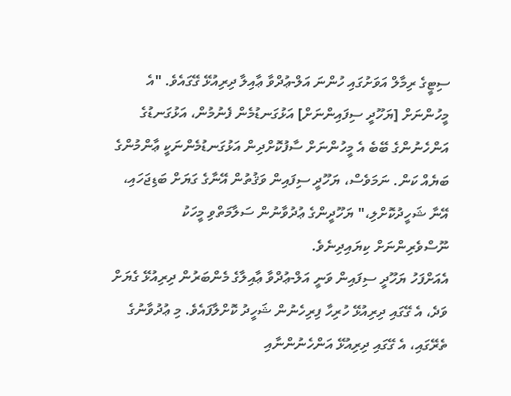ސިޓީގެ ރިމާލް އަވަށުގައި ހުންނަ އަލް-ޢުދްވާ ޢާއިލާ ދިރިއުޅޭ ގޭގައެވެ. "އެ މީހުންނަށް [ޔަހޫދީ ސިފައިންނަށް] އަޅުގަނޑުމެން ފެނުމުން، އަޅުގަނޑުގެ އަންހެނުންގެ ބޭބެ އެ މީހުންނަށް ސާފުކޮށްދިން އަޅުގަނޑުމެންނަކީ ޢާންމުންގެ ބަޔެއް ކަން. ނަމަވެސް، ޔަހޫދީ ސިފައިން ވަޤުތުން އޭނާގެ ގަޔަށް ބަޑިޖަހައި، އޭނާ ޝަހީދުކޮށްލި،" ޔަހޫދީންގެ ޢުދުވާނުން ސަލާމަތްވި މީހަކު ނޫސްވެރިންނަށް ކިޔައިދިނެވެ.
އެއަށްފަހު ޔަހޫދީ ސިފައިން ވަނީ އަލް-ޢުދްވާ ޢާއިލާގެ މެންބަރުން ދިރިއުޅޭ ގެޔަށް ވަދެ، އެ ގޭގައި ދިރިއުޅޭ ހުރިހާ ފިރިހެނުން ޝަހީދު ކޮށްލާފައެވެ. މި ޢުދުވާނުގެ ތެރޭގައި، އެ ގޭގައި ދިރިއުޅޭ އަންހެނުންނާއި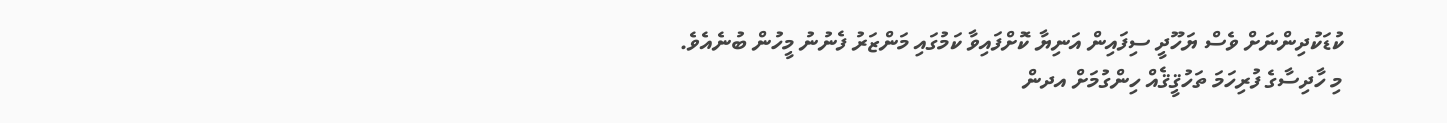ކުޑަކުދިންނަށް ވެސް ޔަހޫދީ ސިފައިން އަނިޔާ ކޮށްފައިވާ ކަމުގައި މަންޒަރު ފެނުނު މީހުން ބުނެއެވެ.
މި ހާދިސާގެ ފުރިހަމަ ތަހުޤީޤެއް ހިންގުމަށް އދން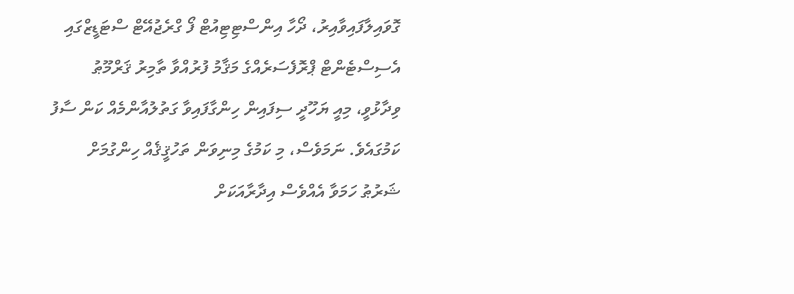ގޮވައިލާފައިވާއިރު، ދޯހާ އިންސްޓިޓިއުޓް ފޯ ގްރެޖުއޭޓް ސްޓަޑީޒްގައި އެސިސްޓެންޓް ޕްރޮފެސަރެއްގެ މަޤާމު ފުރުއްވާ ތާމިރު ޤަރްމޫޠު ވިދާޅުވީ، މިއީ ޔަހޫދީ ސިފައިން ހިންގާފައިވާ ގަތުލުއާންމެއް ކަން ސާފު ކަމުގައެވެ. ނަމަވެސް، މި ކަމުގެ މިނިވަން ތަހުޤީޤެއް ހިންގުމަށް ޝަރުޠު ހަމަވާ އެއްވެސް އިދާރާއަކަށް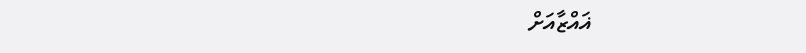ޣައްޒާއަށް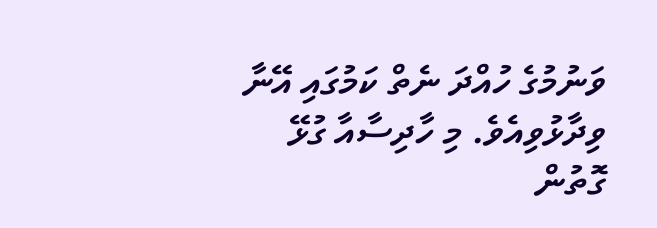ވަނުމުގެ ހުއްދަ ނެތް ކަމުގައި އޭނާ ވިދާޅުވިއެވެ. މި ހާދިސާއާ ގުޅޭ ގޮތުން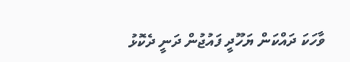ވާހަކަ ދައްކަން ޔަހޫދީ ފައުޖުން ދަނީ ދެކޮޅު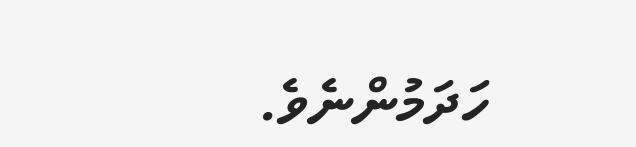ހަދަމުންނެވެ.